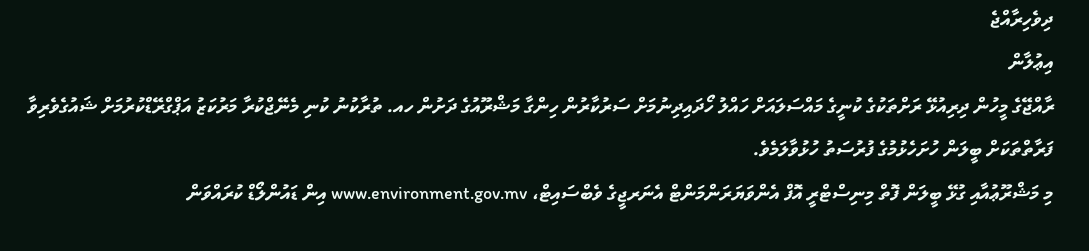ދިވެހިރާއްޖެ
އިޢުލާން
ރާއްޖޭގެ މީހުން ދިރިއުޅޭ ރަށްތަކުގެ ކުނީގެ މައްސަލައަށް ހައްލު ހޯދައިދިނުމަށް ސަރުކާރުން ހިންގާ މަޝްރޫއުގެ ދަށުން ހއ. ތުރާކުނު ކުނި މެނޭޖްކުރާ މަރުކަޒު އަޕްގްރޭޑްކުރުމަށް ޝައުގެވެރިވާ ފަރާތްތަކަށް ބީލަން ހުށަހެޅުމުގެ ފުރުސަތު ހުޅުވާލަމެވެ.
މި މަޝްރޫޢުއާއި ގުޅޭ ބީލަން ފޮތް މިނިސްޓްރީ އޮފް އެންވަޔަރަންމަންޓް އެނަރޖީގެ ވެބްސައިޓް، www.environment.gov.mv އިން ޑައުންލޯޑް ކުރައްވަން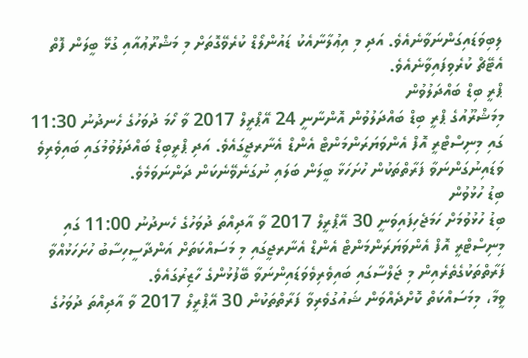ލިބިވަޑައިގަންނަވާނެއެވެ. އަދި މި އިޢުލާނާއެކު ޑައުންލޯޑް ކުރެވޭގޮތަށް މި މަޝްރޫޢުއާއި ގުޅޭ ބީލަން ފޮތް އެޓޭޗް ކުރެވިފައިވާނެއެވެ.
ޕްރީ ބިޑް ބައްދަލުވުން
މިމަޝްރޫއުގެ ޕްރީ ބިޑް ބައްދަލުވުން އޮންނާނީ 24 އޭޕްރީލް 2017 ވާ ހޯމަ ދުވަހުގެ ހެނދުނު 11:30 ގައި މިނިސްޓްރީ އޮފް އެންވަޔަރަންމަންޓް އެންޑް އެނާރޖީގައެވެ. އަދި ޕްރީބިޑް ބައްދަލުވުމުގައި ބައިވެރިވެ ވަޑައިނުގަންނަވާ ފަރާތްތަކުން ހުށަހަޅާ ބީލަން ބަލައި ނުގަނެވޭނެކަން ދަންނަވަމެވެ.
ބިޑު ހުޅުވުން
ބިޑު ހުޅުވުމަށް ހަމަޖެހިފައިވަނީ 30 އޭޕްރީލް 2017 ވާ އާދިއްތަ ދުވަހުގެ ހެނދުނު 11:00 ގައި މިނިސްޓްރީ އޮފް އެންވަޔަރަންމަންޓް އެންޑް އެނާރޖީގައި މި މަސައްކަތަށް އަންދާސީހިސާބު ހުށަހަޅުއްވާ ފަރާތްތަކުގެތެރެއިން މި ޖަލްސާގައި ބައިވެރިވެވަޑައިންނަވާ ބޭފުޅުންގެ ހާޒިރުގައެވެ.
ވީމާ، މިމަސައްކަތް ކޮށްދެއްވަން ޝައުގުވެރިވާ ފަރާތްތަކުން 30 އޭޕްރީލް 2017 ވާ އާދިއްތަ ދުވަހުގެ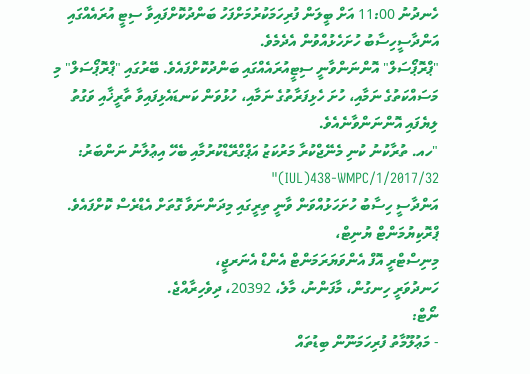ހެނދުނު 11:00 އަށް ބީލަން ފުރިހަމަކުރުމަށްފަހު ބަންދުކޮށްފައިވާ ސިޓީ އުރައެއްގައި އަންދާސީހިސާބު ހުށަހެޅުއްވުން އެދެމެވެ.
"ޕްރޮޕޯސަލް" އޮންނަންވާނީ ސިޓީއުރައެއްގައި ބަންދުކޮށްފައެވެ. ބޭރުގައި "ޕްރޮޕޯސަލް" މި މަސައްކަތުގެ ނަމާއި، ހުށަ ހެޅިފަރާތުގެ ނަމާއި، ހުޅުވަން ކަނޑައެޅިފައިވާ ތާރީޚާއި ވަގުތު ލިޔެފައި އޮންނަންވާނެއެވެ.
"ހއ. ތުރާކުނު ކުނި މެނޭޖްކުރާ މަރުކަޒު އަޕްގްރޭޑްކުރުމާއި ބެހޭ އިޢުލާނު ނަންބަރު: IUL)438-WMPC/1/2017/32)"
އަންދާސީ ހިސާބު ހުށަހަޅުއްވަން ވާނީ ތިރީގައި މިދަންނަވާ ގޮތަށް އެޑްރެސް ކޮށްފައެވެ.
ޕްރޮކިޔުމަންޓް ޔުނިޓް،
މިނިސްޓްރީ އޮފް އެންވަޔަރަމަންޓް އެންޑް އެނަރޖީ،
ހަނދުވަރީ ހިނގުން، މާފަންނު، މާލެ، 20392، ދިވެހިރާއްޖެ.
ނޯޓް:
- މަޢުލޫމާތު ފުރިހަމަނޫން ބިޑުތައް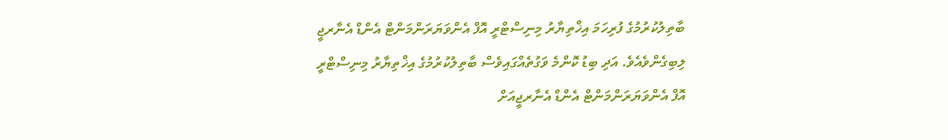ބާތިލުކުރުމުގެ ފުރިހަމަ އިޚްތިޔާރު މިނިސްޓްރީ އޮފް އެންވަޔަރަންމަންޓް އެންޑް އެނާރޖީ ލިބިގެންވެއެވެ. އަދި ބިޑު ކޮންމެ ވަގުތެއްގައިވެސް ބާތިލުކުރުމުގެ އިޚްތިޔާރު މިނިސްޓްރީ އޮފް އެންވަޔަރަންމަންޓް އެންޑް އެނާރޖީއަށް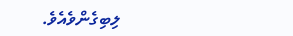ލިބިގެންވެއެވެ.